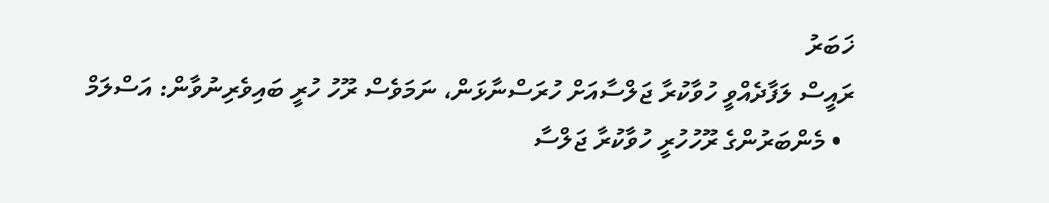ޚަބަރު
ރައީސް ލަފާދެއްވީ ހުވާކުރާ ޖަލްސާއަށް ހުރަސްނާޅަން، ނަމަވެސް ރޫހު ހުރީ ބައިވެރިނުވާން: އަސްލަމް
  • މެންބަރުންގެ ރޫހުހުރީ ހުވާކުރާ ޖަލްސާ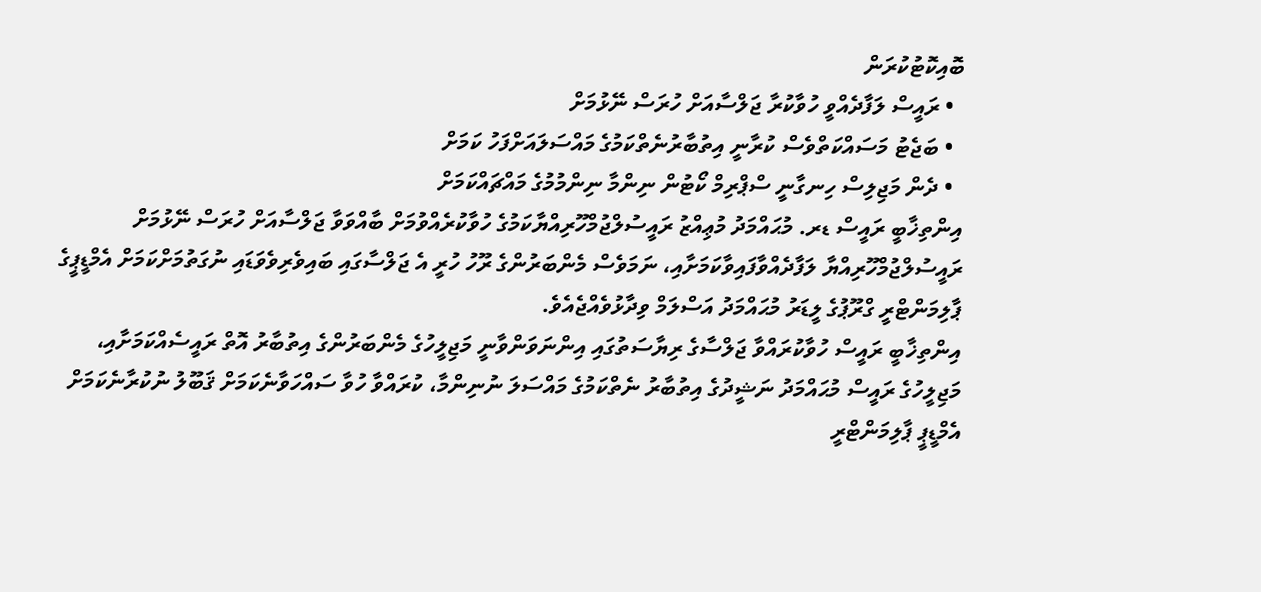ބޮއިކޮޓުކުރަން
  • ރައީސް ލަފާދެއްވީ ހުވާކުރާ ޖަލްސާއަށް ހުރަސް ނޭޅުމަށް
  • ބަޖެޓު މަސައްކަތްވެސް ކުރާނީ އިތުބާރުނެތްކަމުގެ މައްސަލައަށްފަހު ކަމަށް
  • ދެން މަޖިލިސް ހިނގާނީ ސްޕްރިމް ކޯޓުން ނިންމާ ނިންމުމުގެ މައްޗައްކަމަށް
އިންތިޚާބީ ރައީސް ޑރ. މުޙައްމަދު މުޢިއްޒު ރައީސުލްޖުމްހޫރިއްޔާކަމުގެ ހުވާކުރެއްވުމަށް ބާއްވަވާ ޖަލްސާއަށް ހުރަސް ނޭޅުމަށް ރައީސުލްޖުމްހޫރިއްޔާ ލަފާދެއްވާފައިވާކަމަށާއި، ނަމަވެސް މެންބަރުންގެ ރޫހު ހުރީ އެ ޖަލްސާގައި ބައިވެރިވެވަޑައި ނުގަތުމަށްކަމަށް އެމްޑީޕީގެ ޕާލިމަންޓްރީ ގްރޫޕުގެ ލީޑަރު މުޙައްމަދު އަސްލަމް ވިދާޅުވެއްޖެއެވެ.
އިންތިޚާބީ ރައީސް ހުވާކުރައްވާ ޖަލްސާގެ ރިޔާސަތުގައި އިންނަވަންވާނީ މަޖިލީހުގެ މެންބަރުންގެ އިތުބާރު އޮތް ރައީސެއްކަމަށާއި، މަޖިލީހުގެ ރައީސް މުޙައްމަދު ނަޝީދުގެ އިތުބާރު ނެތްކަމުގެ މައްސަލަ ނުނިންމާ، ކުރައްވާ ހުވާ ސައްހަވާނެކަމަށް ޤަބޫލު ނުކުރާނެކަމަށް އެމްޑީޕީ ޕާލިމަންޓްރީ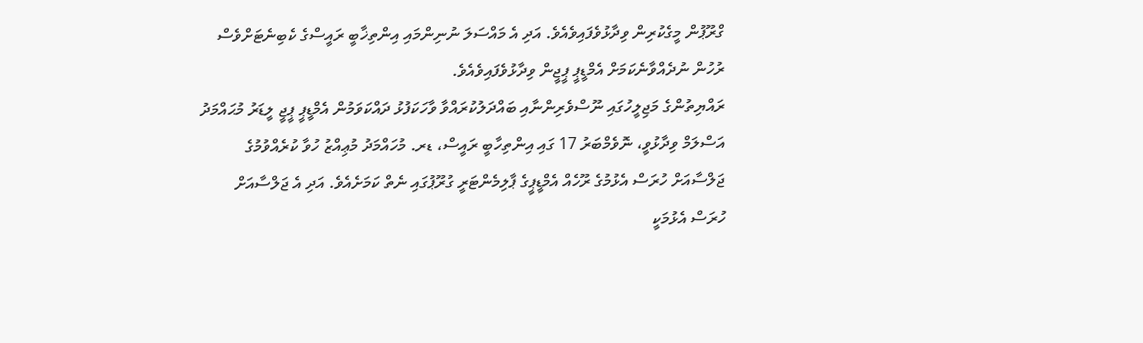ގްރޫޕުން މީގެކުރިން ވިދާޅުވެފައިވެއެވެ. އަދި އެ މައްސަލަ ނުނިންމައި އިންތިޚާބީ ރައީސްގެ ކެބިނެޓަށްވެސް ރުހުން ނުދެއްވާނެކަމަށް އެމްޑީޕީ ޕީޖީން ވިދާޅުވެފައިވެއެވެ.
ރައްޔިތުންގެ މަޖިލީހުގައި ނޫސްވެރިންނާއި ބައްދަލުކުރައްވާ ވާހަކަފުޅު ދައްކަވަމުން އެމްޑީޕީ ޕީޖީ ލީޑަރު މުޙައްމަދު އަސްލަމް ވިދާޅުވީ، ނޮވެމްބަރު 17 ގައި އިންތިހާބީ ރައީސް، ޑރ. މުހައްމަދު މުޢިއްޒު ހުވާ ކުރެއްވުމުގެ ޖަލްސާއަށް ހުރަސް އެޅުމުގެ ރޫހެއް އެމްޑީޕީގެ ޕާލިމެންޓަރީ ގުރޫޕުގައި ނެތް ކަމަށެއެވެ. އަދި އެ ޖަލްސާއަށް ހުރަސް އެޅުމަކީ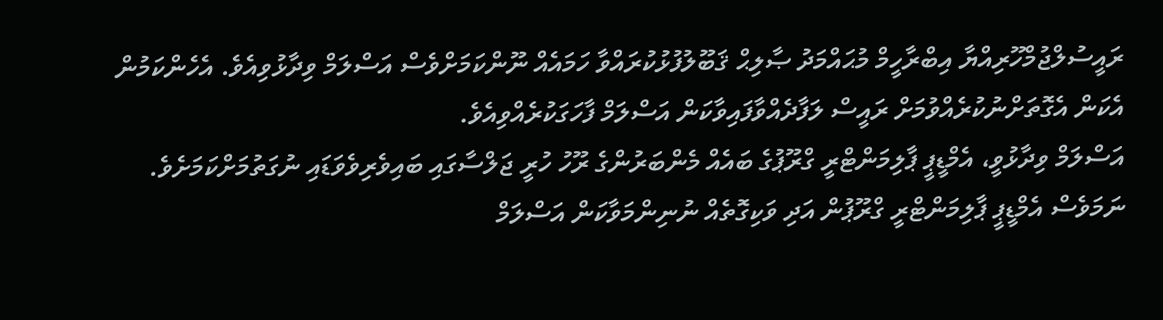ރައީސުލްޖުމްހޫރިއްޔާ އިބްރާހީމް މުޙައްމަދު ޞާލިޙް ޤަބޫލުފުޅުކުރައްވާ ހަމައެއް ނޫންކަމަށްވެސް އަސްލަމް ވިދާޅުވިއެވެ. އެހެންކަމުން އެކަން އެގޮތަށްނުކުރެއްވުމަށް ރައީސް ލަފާދެއްވާފައިވާކަން އަސްލަމް ފާހަގަކުރެއްވިއެވެ.
އަސްލަމް ވިދާޅުވީ، އެމްޑީޕީ ޕާލިމަންޓްރީ ގްރޫޕުގެ ބައެއް މެންބަރުންގެ ރޫހު ހުރީ ޖަލްސާގައި ބައިވެރިވެވަޑައި ނުގަތުމަށްކަމަށެވެ. ނަމަވެސް އެމްޑީޕީ ޕާލިމަންޓްރީ ގްރޫޕުން އަދި ވަކިގޮތެއް ނުނިންމަވާކަން އަސްލަމް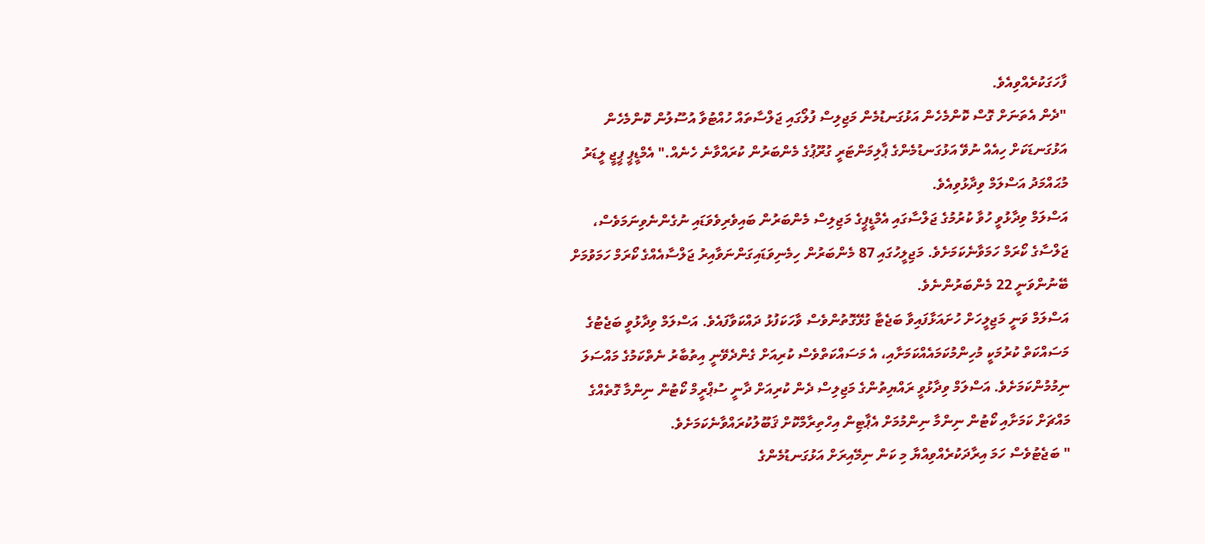ފާހަގަކުރެއްވިއެވެ.
"ދެން އެތަނަށް ގޮސް ކޮންމެހެން އަޅުގަނޑުމެން މަޖިލިސް ފުލޯގައި ޖަލްސާތައް ހުއްޓުވާ އުސޫލުން ކޮންމެހެން އަޅުގަނޑަކަށް ހިއެއް ނުވޭ އަޅުގަނޑުމެންގެ ޕާލިމަންޓަރީ ގުރޫޕުގެ މެންބަރުން ކުރައްވާނެ ހެނެއް." އެމްޑީޕީ ޕީޖީ ލީޑަރު މުޙައްމަދު އަސްލަމް ވިދާޅުވިއެވެ.
އަސްލަމް ވިދާޅުވީ ހުވާ ކުރުމުގެ ޖަލްސާގައި އެމްޑީޕީގެ މަޖިލިސް މެންބަރުން ބައިވެރިވެވަޑައި ނުގެންނެވިނަމަވެސް، ޖަލްސާގެ ކޯރަމް ހަމަވާނެކަމަށެވެ. މަޖިލީހުގައި 87 މެންބަރުން ހިމެނިވަޑައިގަންނަވާއިރު ޖަލްސާއެއްގެ ކޯރަމް ހަމަވުމަށް ބޭނުންވަނީ 22 މެންބަރުންނެވެ.
އަސްލަމް ވަނީ މަޖިލީހަށް ހުށައަޅާފައިވާ ބަޖެޓާ ގުޅޭގޮތުންވެސް ވާހަކަފުޅު ދައްކަވާފައެވެ. އަސްލަމް ވިދާޅުވީ ބަޖެޓުގެ މަސައްކަތް ކުރުމަކީ މުހިންމުކަމައެއްކަމަށާއި، އެ މަސައްކަތްވެސް ކުރިއަށް ގެންދެވޭނީ އިތުބާރު ނެތްކަމުގެ މައްސަލަ ނިމުމުންކަމަށެވެ. އަސްލަމް ވިދާޅުވީ ރައްޔިތުންގެ މަޖިލިސް ދެން ކުރިއަށް ދާނީ ސުޕްރީމް ކޯޓުން ނިންމާ ގޮތެއްގެ މައްޗަށް ކަމަށާއި ކޯޓުން ނިންމާ ނިންމުމަށް އެޕާޓިން އިހްތިރާމްކޮށް ޤަބޫލުކުރައްވާނެކަމަށެވެ.
" ބަޖެޓުވެސް ހަމަ އިރާދަކުރެއްވިއްޔާ މި ކަން ނިމޭއިރަށް އަޅުގަނޑުމެންގެ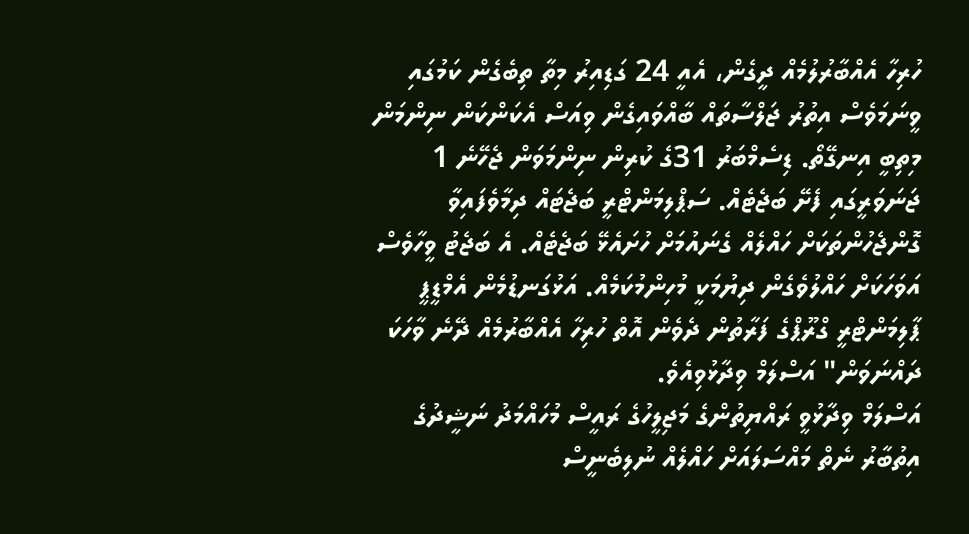ހުރިހާ އެއްބާރުލުމެއް ދީގެން، އެއީ 24 ގަޑިއިރު މިތާ ތިބެގެން ކަމުގައި ވީނަމަވެސް އިތުރު ޖަލްސާތައް ބާއްވައިގެން ވިއަސް އެކަންކަން ނިންމަން މިތިބީ އިނގޭތޯ. ޑިސެމްބަރު 31ގެ ކުރިން ނިންމަވަން ޖެހޭނެ 1 ޖަނަވަރީގައި ފެށޭ ބަޖެޓެއް. ސަޕްލިމަންޓްރީ ބަޖެޓައް ދިމާވެފައިވާ ގޮންޖެހުންތަކަށް ހައްލެއް ގެނައުމަށް ހުށައެޅޭ ބަޖެޓެއް. އެ ބަޖެޓު ވީހާވެސް އަވަހަކަށް ހައްލުވެގެން ދިޔުމަކީ މުހިންމުކަމެއް. އަޅުގަނޑުމެން އެމްޑީޕީ ޕާލިމަންޓްރީ ގްރޫޕްގެ ފަރާތުން ދެވެން އޮތް ހުރިހާ އެއްބާރުމެއް ދޭނެ ވާހަކަ ދައްނަވަން" އަސްލަމް ވިދާޅުވިއެވެ.
އަސްލަމް ވިދާޅުވީ ރައްޔިތުންގެ މަޖިލީހުގެ ރައީސް މުހައްމަދު ނަޝީދުގެ އިތުބާރު ނެތް މައްސަލައަށް ހައްލެއް ނުލިބެނީސް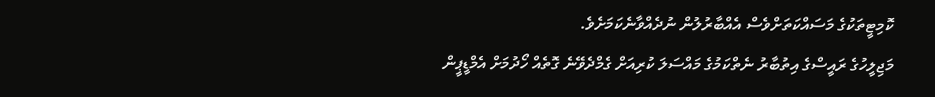ކޮމިޓީތަކުގެ މަސައްކަތަށްވެސް އެއްބާރުލުން ނުދެއްވާނެކަމަށެވެ.
މަޖިލީހުގެ ރައީސްގެ އިތުބާރު ނެތްކަމުގެ މައްސަލަ ކުރިއަށް ގެމްދެވޭނެ ގޮތެއް ހޯދުމަށް އެމްޑީޕީން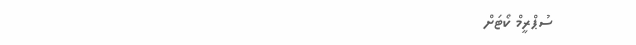ސުޕްރީމް ކޯޓަށް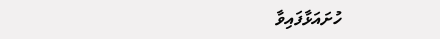ހުށައަޅާފައިވާ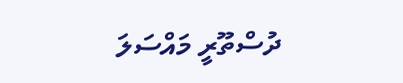ދުސްތޫރީ މައްސަލަ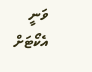ވަނީ އެކޯޓަށް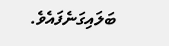ބަލައިގަނެފައެވެ.